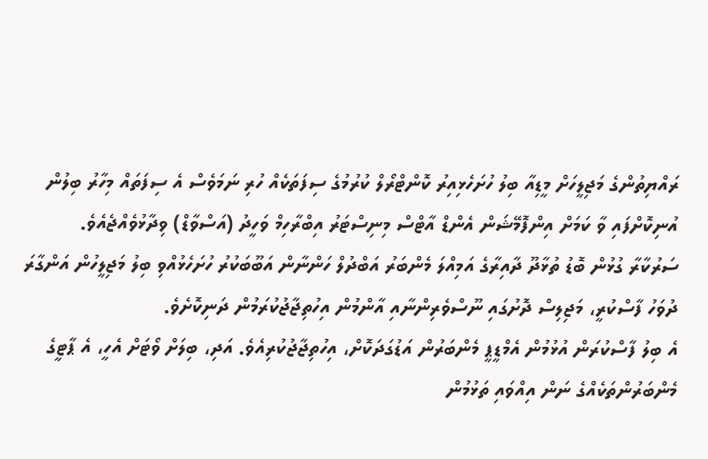ރައްޔިތުންގެ މަޖިލީހަށް މީޑިއާ ބިލު ހުށަހެޅިއިރު ކޮންޓްރޯލް ކުރުމުގެ ސިފަތަކެއް ހުރި ނަމަވެސް އެ ސިފަތައް މިހާރު ބިލުން އުނިކޮށްފައި ވާ ކަމަށް އިންފޮމޭޝަން އެންޑް އާޓްސް މިނިސްޓަރު އިބްރާހިމް ވަހީދު (އަސްވާޑް) ވިދާޅުވެއްޖެއެވެ.
ސަރުކާރާ ގުޅުން ބޮޑު ތުޅާދޫ ދާއިރާގެ އަމިއްލަ މެންބަރު އަބްދުލް ހަންނާން އަބޫބަކުރު ހުށަހެޅުއްވި ބިލު މަޖިލީހުން އަންގާރަ ދުވަހު ފާސްކުރީ، މަޖިލިސް ދޮށުގައި ނޫސްވެރިންނާއި އާންމުން އިހުތިޖާޖުކުރަމުން ދަނިކޮށެވެ.
އެ ބިލު ފާސްކުރަން އުޅުމުން އެމްޑީޕީ މެންބަރުން އަޑުގަދަކޮށް، އިހުތިޖާޖުކުރިއެވެ. އަދި، ބިލަށް ވޯޓަށް އެހީ، އެ ޕާޓީގެ މެންބަރުންތަކެއްގެ ނަން އިއްވައި ތަޅުމުން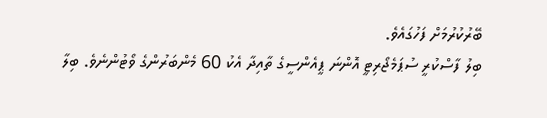ބޭރުކުރުމަށް ފަހުގައެވެ.
ބިލު ފާސްކުރީ ސުޕަމެޖޯރިޓީ އޮންނަ ޕީއެންސީގެ ތާއިދާ އެކު 60 މެންބަރުންގެ ވޯޓުންނެވެ. ބިލާ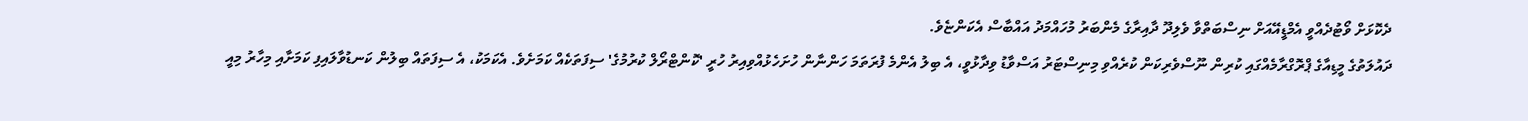ދެކޮޅަށް ވޯޓުދެއްވީ އެމްޑީއޭއަށް ނިސްބަތްވާ ވެލިދޫ ދާއިރާގެ މެންބަރު މުހައްމަދު އައްބާސް އެކަންޏެވެ.
ދައުލަތުގެ މީޑިއާގެ ޕްރޮގްރާމެއްގައި ކުރިން ނޫސްވެރިކަން ކުރެއްވި މިނިސްޓަރު އަސްވާޑު ވިދާޅުވީ، އެ ބިލު އެންމެ ފުރަތަމަ ހަންނާން ހުށަހެޅުއްވިއިރު ހުރީ 'ކޮންޓްރޯލް ކުރުމުގެ' ސިފަތަކެއް ކަމަށެވެ. އެކަމަކު، އެ ސިފަތައް ބިލުން ކަނޑުވާލައިފި ކަމަށާއި މިހާރު މިއީ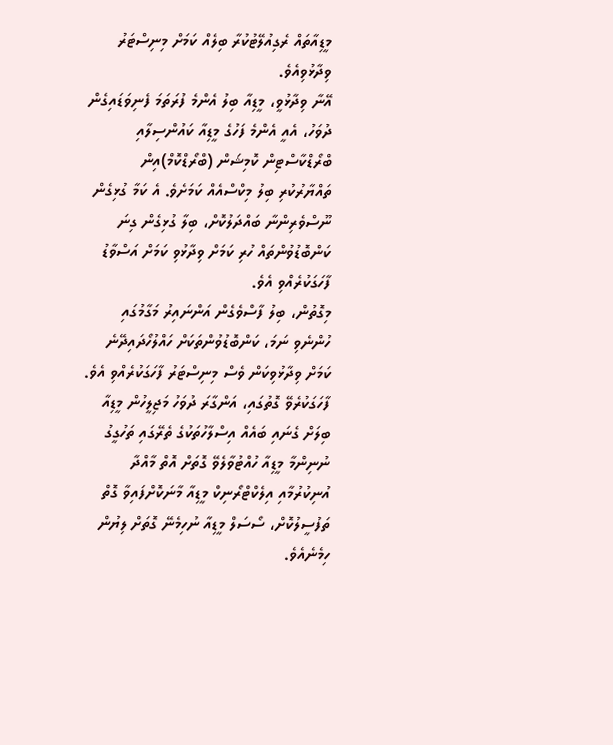މީޑިއާތައް ރެގިއުލޭޓުކުރާ ބިލެއް ކަމަށް މިނިސްޓަރު ވިދާޅުވިއެވެ.
އޭނާ ވިދާޅުވީ، މީޑިއާ ބިލު އެންމެ ފުރަތަމަ ފެނިވަޑައިގެން ދުވަހު، އެއީ އެންމެ ފަހުގެ މީޑިއާ ކައުންސިލާއި ބްރޯޑްކާސްޓިން ކޮމިޝަން (ބްރޯޑްކޮމް)އިން ތައްޔާރުކުރި ބިލު މިކްސްއެއް ކަމަށެވެ. އެ ކަމާ ގުޅިގެން ނޫސްވެރިންނާ ބައްދަލުކޮށް، ބިލާ ގުޅިގެން ގިނަ ކަންބޮޑުވުންތައް ހުރި ކަމަށް ވިދާޅުވި ކަމަށް އަސްވާޑު ފާހަގަކުރެއްވި އެވެ.
މިގޮތުން، ބިލު ފާސްވެގެން އަންނައިރު މަގާމުގައި ހުންނެވި ނަމަ، ކަންބޮޑުވުންތަކަށް ހައްލުހޯދައިދޭނެ ކަމަށް ވިދާޅުވިކަން ވެސް މިނިސްޓަރު ފާހަގަކުރެއްވި އެވެ.
ފާހަގަކުރެވޭ ގޮތުގައި، އަންގާރަ ދުވަހު މަޖިލީހުން މީޑިއާ ބިލަށް ގެނައި ބައެއް އިސްލާހުތަކުގެ ތެރޭގައި ތަހުގީގު ނުނިންމާ މީޑިއާ ހުއްޓުވާލެވޭ ގޮތަށް އޮތް މާއްދާ އުނިކުރުމާއި އިލެކްޓްރޯނިކް މީޑިއާ މާނަކޮށްފައިވާ ގޮތް ތަފުސީލުކޮށް، ސޯސަލް މީޑިއާ ނުހިމެނޭ ގޮތަށް ލިޔުން ހިމެނެއެވެ.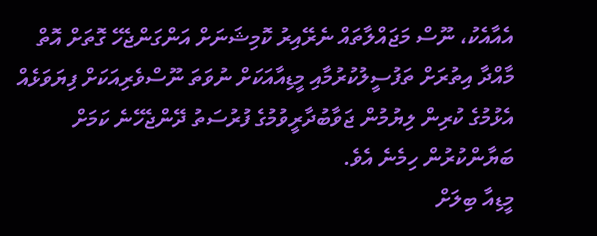އެއާއެކު، ނޫސް މަޖައްލާތައް ނެރޭއިރު ކޮމިޝަނަށް އަންގަންޖެހޭ ގޮތަށް އޮތް މާއްދާ އިތުރަށް ތަފުސީލުކުރުމާއި މީޑިއާއަކަށް ނުވަތަ ނޫސްވެރިއަކަށް ފިޔަވަޅެއް އެޅުމުގެ ކުރިން ލިޔުމުން ޖަވާބުދާރީވުމުގެ ފުރުސަތު ދޭންޖެހޭނެ ކަމަށް ބަޔާންކުރުން ހިމެނެ އެވެ.
މީޑިއާ ބިލަށް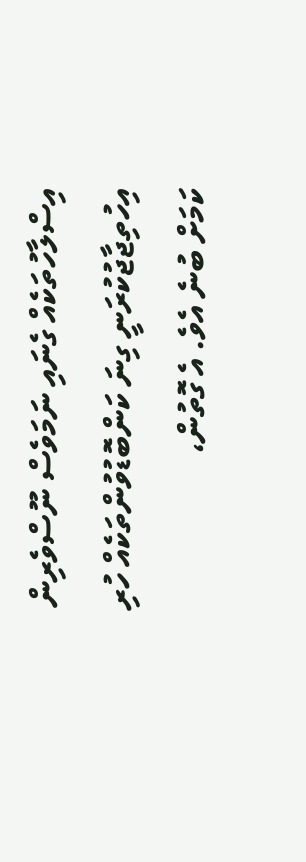އިސްލާހުތަކެއް ގެނައި ނަމަވެސް ނޫސްވެރިން އިހުތިޖާޖުކުރަނީ ގިނަ ކަންބޮޑުވުންތަކެއް ހުރި ކަމަށް ބުނެ އެވެ. އެ ގޮތުން،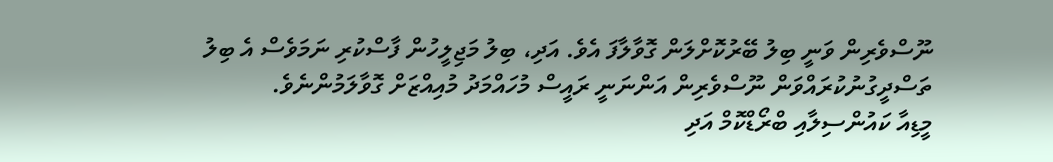ނޫސްވެރިން ވަނީ ބިލު ބޭރުކޮށްލަން ގޮވާލާފަ އެވެ. އަދި، ބިލު މަޖިލީހުން ފާސްކުރި ނަމަވެސް އެ ބިލު ތަސްދީގުނުކުރައްވަން ނޫސްވެރިން އަންނަނީ ރައީސް މުހައްމަދު މުއިއްޒަށް ގޮވާލަމުންނެވެ.
މީޑިއާ ކައުންސިލާއި ބްރޯޑްކޮމް އަދި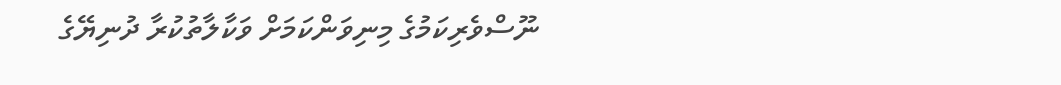ނޫސްވެރިކަމުގެ މިނިވަންކަމަށް ވަކާލާތުކުރާ ދުނިޔޭގެ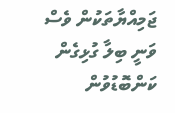ޖަމިއްޔާތަކުން ވެސް ވަނީ ބިލާ ގުޅިގެން ކަންބޮޑުވުން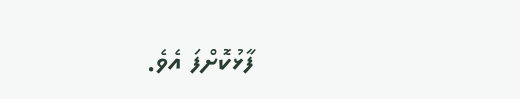ފާޅުކޮށްފަ އެވެ.